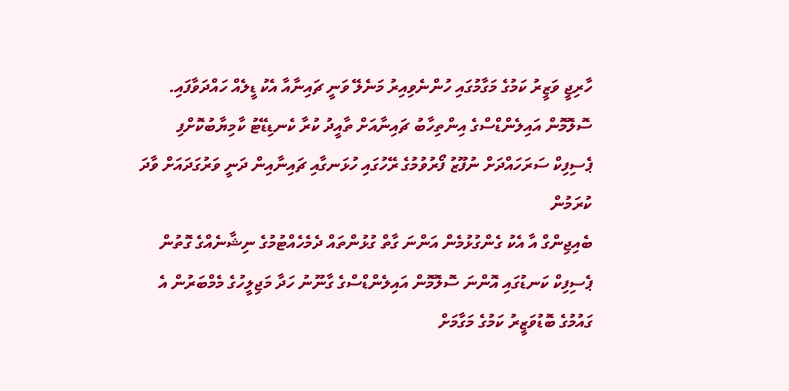ހާރިޖީ ވަޒީރު ކަމުގެ މަގާމުގައި ހުންނެވިއިރު މަނެލޭ ވަނީ ޗައިނާއާ އެކު ޑީލެއް ހައްދަވާފައި.
ސޮލޮމޮން އައިލެންޑްސްގެ އިންތިހާބު ޗައިނާއަށް ތާއީދު ކުރާ ކެނޑިޑޭޓު ކާމިޔާބުކޮށްފި
ޕެސިފިކް ސަރަހައްދަށް ނުފޫޒު ފޯރުވުމުގެ ރޭހުގައި ހުޅަނގާއި ޗައިނާއިން ދަނީ ވަރުގަދައަށް ވާދަ ކުރަމުން
ބެއިޖިންގް އާ އެކު ގެންގުޅުމެން އަންނަ ގާތް ގުޅުންތައް ދެމެހެއްޓުމުގެ ނިޝާނެއްގެ ގޮތުން ޕެސިފިކް ކަނޑުގައި އޮންނަ ސޮލޮމޮން އައިލެންޑްސްގެ ގާނޫނު ހަދާ މަޖިލީހުގެ މެމްބަރުން އެ ގައުމުގެ ބޮޑުވަޒީރު ކަމުގެ މަގާމަށް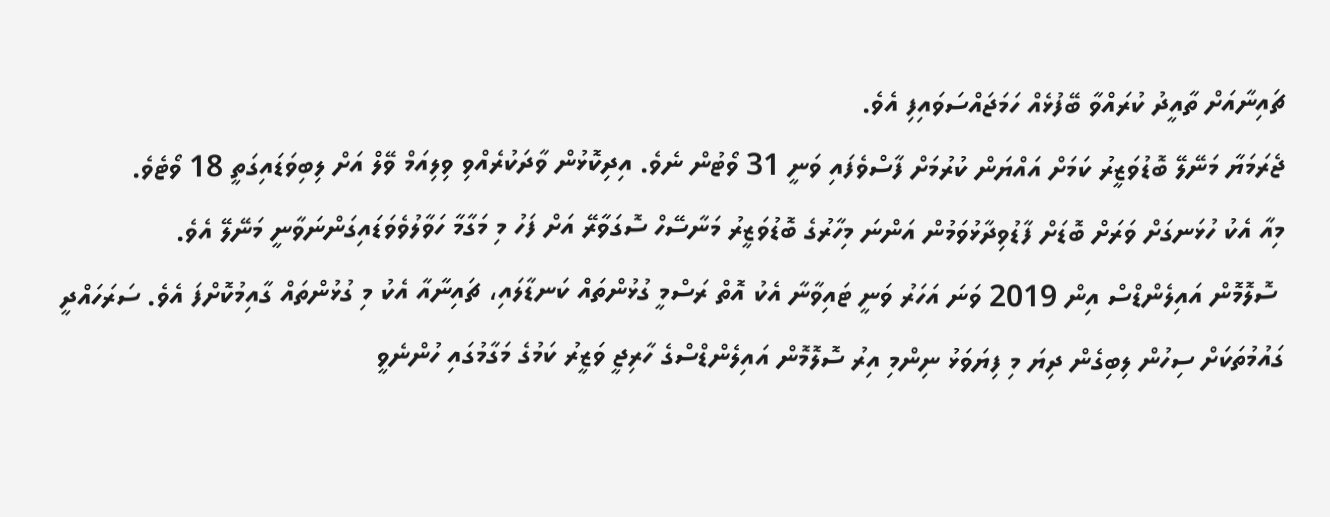ޗައިނާއަށް ތާއީދު ކުރައްވާ ބޭފުޅެއް ހަމަޖައްސަވައިފި އެވެ.
ޖެރަމަޔާ މަނޭލޭ ބޮޑުވަޒީރު ކަމަށް އައްޔަން ކުރުމަށް ފާސްވެފައި ވަނީ 31 ވޯޓުން ނެވެ. އިދިކޮޅުން ވާދަކުރެއްވި ވިލިއަމް ވޭލް އަށް ލިބިވަޑައިގަތީ 18 ވޯޓެވެ.
މިއާ އެކު ހުޅަނގަށް ވަރަށް ބޮޑަށް ފާޑުވިދާޅުވަމުން އަންނަ މިހާރުގެ ބޮޑުވަޒީރު މަނާސޭހް ސޮގަވާރޭ އަށް ފަހު މި މަގާމާ ހަވާލުވެވަޑައިގަންނަވާނީ މަނޭލޭ އެވެ.
 ސޮލޮމޮން އައިލެންޑްސް އިން 2019 ވަނަ އަހަރު ވަނީ ޓައިވާނާ އެކު އޮތް ރަސްމީ ގުޅުންތައް ކަނޑާލައި، ޗައިނާއާ އެކު މި ގުޅުންތައް ގާއިމުކޮށްފަ އެވެ. ސަރަހައްދީ ގައުމުތަކަށް ސިހުން ލިބިގެން ދިޔަ މި ފިޔަވަޅު ނިންމި އިރު ސޮލޮމޮން އައިލެންޑްސްގެ ހާރިޖީ ވަޒީރު ކަމުގެ މަގާމުގައި ހުންނެވީ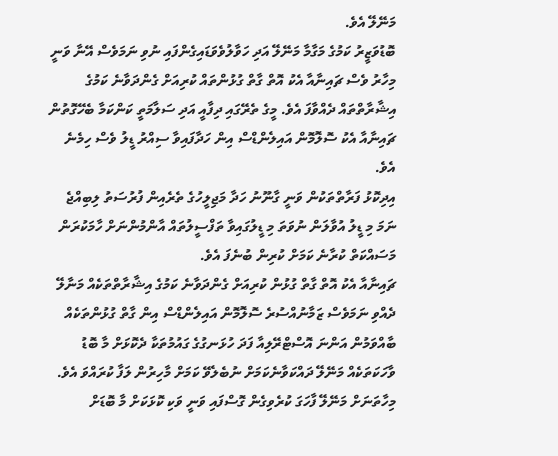މަނޭލޭ އެވެ.
ބޮޑުވަޒީރު ކަމުގެ މަގާމާ މަނޭލޭ އަދި ހަވާލުވެވަޑައިގެންފައި ނުވި ނަމަވެސް އޭނާ ވަނީ މިހާރު ވެސް ޗައިނާއާ އެކު އޮތް ގާތް ގުޅުންތައް ކުރިއަށް ގެންދަވާނެ ކަމުގެ އިޝާރާތްތައް ދެއްވާފަ އެވެ. މީގެ ތެރޭގައި ދިފާއީ އަދި ސަލާމަތީ ކަންކަމާ ބެހޭގޮތުން ޗައިނާއާ އެކު ސޮލޮމޮން އައިލެންޑްސް އިން ހަދާފައިވާ ސިއްރު ޑީލު ވެސް ހިމެނެ އެވެ.
އިދިކޮޅު ފަރާތްތަކުން ވަނީ ގާނޫނު ހަދާ މަޖިލީހުގެ ތެރެއިން ފުރުސަތު ލިބިއްޖެ ނަމަ މި ޑީލު އުވާލަން ނުވަތަ މި ޑީލުގައިވާ ތަފްސީލުތައް އާންމުންނަށް ހާމަކުރަން މަސައްކަތް ކުރާނެ ކަމަށް ކުރިން ބުނެފަ އެވެ.
ޗައިނާއާ އެކު އޮތް ގާތް ގުޅުން ކުރިއަށް ގެންދަވާނެ ކަމުގެ އިޝާރާތްތަކެއް މަނާލޭ ދެއްވި ނަމަވެސް ޒަމާނުއްސުރެ ސޮލޮމޮން އައިލެންޑްސް އިން ގާތް ގުޅުންތަކެއް ބާއްވަމުން އަންނަ އޮސްޓްރޭލިއާ ފަދަ ހުޅަނގުގެ ގައުމުތަކާ ދެކޮޅަށް މާ ބޮޑު ވާހަކަތަކެއް މަނޭލޭ ދައްކަވާނެކަމަށް ނުބެލެވޭ ކަމަށް މާހިރުން ލަފާ ކުރައްވަ އެވެ.
މިހާތަނަށް މަނޭލޭ ފާހަގަ ކުރެވިގެން ގޮސްފައި ވަނީ ވަކި ކޮޅަކަށް މާ ބޮޑަށް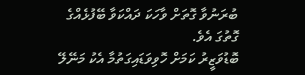ބުރަނުވާ ގޮތަށް ވާހަކަ ދައްކަވާ ބޭފުޅެއްގެ ގޮތުގަ އެވެ.
ބޮޑުވަޒީރު ކަމަށް ހޮވިވަޑައިގަތުމާ އެކު މަނޭލޭ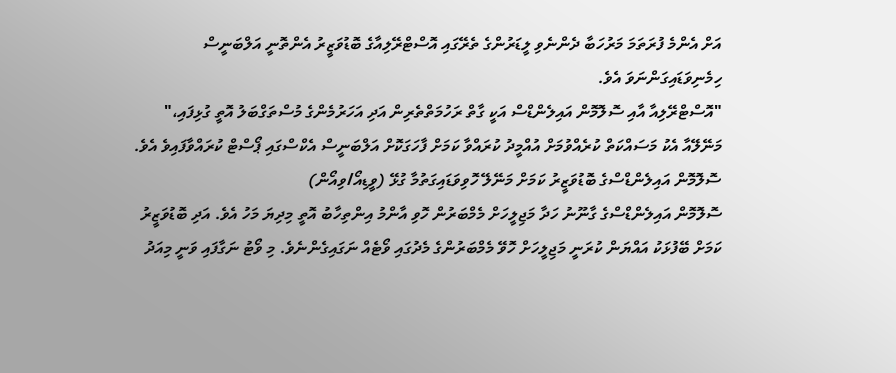އަށް އެންމެ ފުރަތަމަ މަރުހަބާ ދެންނެވި ލީޑަރުންގެ ތެރޭގައި އޮސްޓްރޭލިއާގެ ބޮޑުވަޒީރު އެންތޮނީ އަލްބަނީސް ހިމެނިވަޑައިގަންނަވަ އެވެ.
"އޮސްޓްރޭލިއާ އާއި ސޮލޮމޮން އައިލެންޑްސް އަކީ ގާތް ރަހުމަތްތެރިން އަދި އަހަރުމެންގެ މުސްތަގްބަލު އޮތީ ގުޅިފައި،" މަނޭލޭއާ އެކު މަސައްކަތް ކުރެއްވުމަށް އުއްމީދު ކުރައްވާ ކަމަށް ފާހަގަކޮށް އަލްބަނީސް އެކްސްގައި ޕޯސްޓް ކުރައްވާފައިވެ އެވެ.
ސޮލޮމޮން އައިލެންޑްސްގެ ބޮޑުވަޒީރު ކަމަށް މަނޭލޭ ހޮވިވަޑައިގަތުމާ ގުޅޭ (ވީޑިއޯ/ވިއޯން)
ސޮލޮމޮން އައިލެންޑްސްގެ ގާނޫނު ހަދާ މަޖިލީހަށް މެމްބަރުން ހޮވި އާންމު އިންތިހާބު އޮތީ މިދިޔަ މަހު އެވެ. އަދި ބޮޑުވަޒީރު ކަމަށް ބޭފުޅަކު އައްޔަން ކުރަނީ މަޖިލީހަށް ހޮވޭ މެމްބަރުންގެ މެދުގައި ވޯޓެއް ނަގައިގެންނެވެ. މި ވޯޓު ނަގާފައި ވަނީ މިއަދު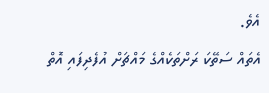އެވެ.
އެތައް ސަތޭކަ ރަށްތަކެއްގެ މައްޗަށް އުފެދިފައި އޮތް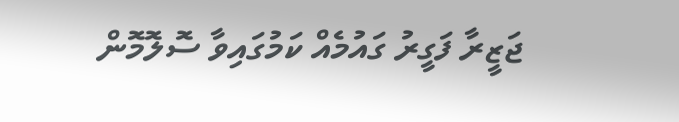ޖަޒީރާ ފަގީރު ގައުމެއް ކަމުގައިވާ ސޮލޮމޮން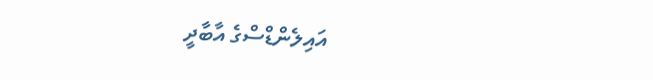އައިލެންޑްސްގެ އާބާދީ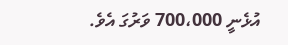އުޅެނީ 700،000 ވަރުގަ އެވެ.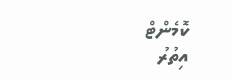ކޮމެންޓް
އިތުރު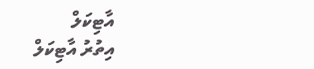އާޓިކަލް
އިތުރު އާޓިކަލް